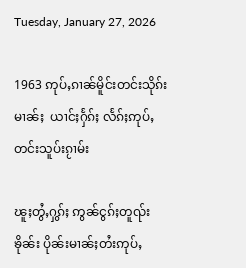Tuesday, January 27, 2026

1963 ဢုပ်ႇၵၢၼ်မိူင်းတင်းသိုၵ်းမၢၼ်ႈ  ယၢင်ႈႁႅၵ်ႈ လႅၵ်ႈဢုပ်ႇတင်းသူပ်းၵႂၢမ်း

ၽူႈတွႆႇႁွၵ်ႈ ဢွၼ်ငွၵ်ႈတူၺ်းၶိုၼ်း ပိုၼ်းမၢၼ်ႈတႆးဢုပ်ႇ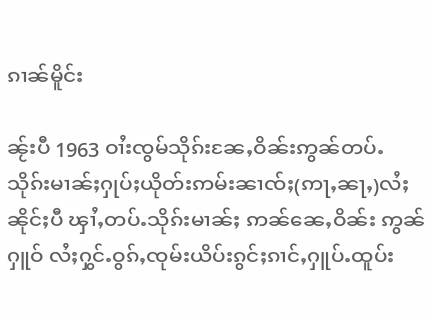ၵၢၼ်မိူင်း

ၼႂ်းပီ 1963 ဝၢႆးၸွမ်သိုၵ်းၼႄႇဝိၼ်းဢွၼ်တပ်ႉသိုၵ်းမၢၼ်ႈႁုပ်ႈယိုတ်းဢမ်းၼၢၸ်ႈ(ဢႃႇၼႃႇ)လႆႈၼိုင်ႈပီ ၾၢႆႇတပ်ႉသိုၵ်းမၢၼ်ႈ ဢၼ်ၼေႇဝိၼ်း ဢွၼ်ႁူဝ် လႆႈႁွင်ႉဝွၵ်ႇၸုမ်းယိပ်းၵွင်ႈၵၢင်ႇႁူပ်ႉထူပ်း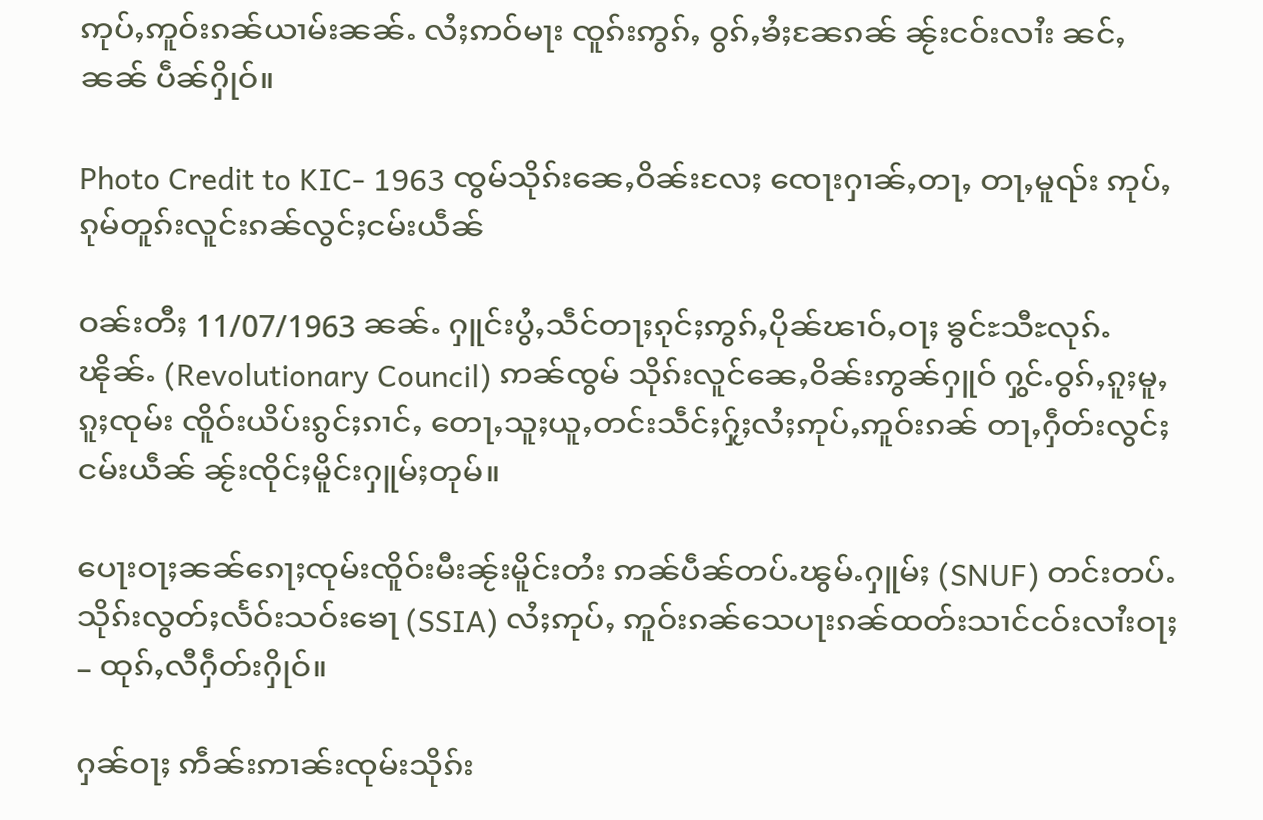ဢုပ်ႇဢူဝ်းၵၼ်ယၢမ်းၼၼ်ႉ လႆႈဢဝ်မႃး ၸူၵ်းဢွၵ်ႇ ဝွၵ်ႇၶႆႈၼႄၵၼ် ၼႂ်းငဝ်းလၢႆး ၼင်ႇၼၼ် ပဵၼ်ႁိုဝ်။

Photo Credit to KIC- 1963 ၸွမ်သိုၵ်းၼေႇဝိၼ်းလႄႈ ၸေႃးႁၢၼ်ႇတႃႇ တႃႇမူၺ်း ဢုပ်ႇၵုမ်တူၵ်းလူင်းၵၼ်လွင်ႈငမ်းယဵၼ်

ဝၼ်းတီႈ 11/07/1963 ၼၼ်ႉ ႁူင်းပွႆႇသဵင်တႃႈၵုင်ႈဢွၵ်ႇပိုၼ်ၽၢဝ်ႇဝႃႈ ၶွင်ႊသီႊလုၵ်ႉၽိုၼ်ႉ (Revolutionary Council) ဢၼ်ၸွမ် သိုၵ်းလူင်ၼေႇဝိၼ်းဢွၼ်ႁူဝ် ႁွင်ႉဝွၵ်ႇၵူႈမူႇၵူႈၸုမ်း ၸိူဝ်းယိပ်းၵွင်ႈၵၢင်ႇ တေႃႇသူႈယူႇတင်းသဵင်ႈႁႂ်ႈလႆႈဢုပ်ႇဢူဝ်းၵၼ် တႃႇႁဵတ်းလွင်ႈ ငမ်းယဵၼ် ၼႂ်းၸိုင်ႈမိူင်းႁူမ်ႈတုမ်။

ပေႃးဝႃႈၼၼ်ၵေႃႈၸုမ်းၸိူဝ်းမီးၼႂ်းမိူင်းတႆး ဢၼ်ပဵၼ်တပ်ႉၽွမ်ႉႁူမ်ႈ (SNUF) တင်းတပ်ႉသိုၵ်းလွတ်ႈလႅဝ်းသဝ်းၶေႃ (SSIA) လႆႈဢုပ်ႇ ဢူဝ်းၵၼ်သေပႃးၵၼ်ထတ်းသၢင်ငဝ်းလၢႆးဝႃႈ – ထုၵ်ႇလီႁဵတ်းႁိုဝ်။

ႁၼ်ဝႃႈ ဢဵၼ်းဢၢၼ်းၸုမ်းသိုၵ်း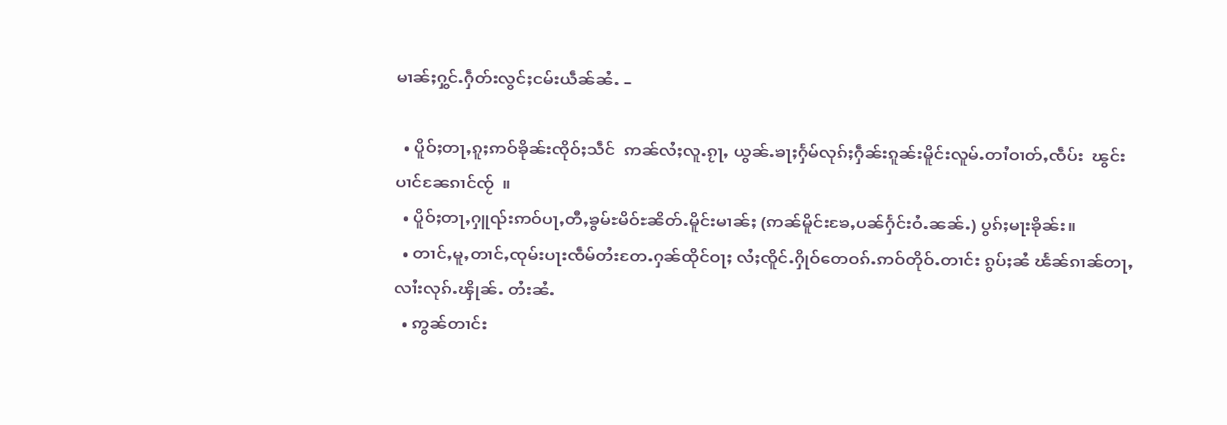မၢၼ်ႈႁွင်ႉႁဵတ်းလွင်ႈငမ်းယဵၼ်ၼႆႉ –

  • ပိူဝ်ႈတႃႇၵူႈဢဝ်ၶိုၼ်းၸိုဝ်ႈသဵင်  ဢၼ်လႆႈလူႉၵႂႃႇ ယွၼ်ႉၶႃႈႁႅမ်လုၵ်ႈႁဵၼ်းၵူၼ်းမိူင်းလူမ်ႉတၢႆဝၢတ်ႇၸဵပ်း  ၽွင်းပၢင်ၼႄၵၢင်ၸႂ်  ။
  • ပိူဝ်ႈတႃႇႁူၺ်းဢဝ်ပႃႇတီႇၶွမ်ႊမိဝ်ႊၼိတ်ႉမိူင်းမၢၼ်ႈ (ဢၼ်မိူင်းၶႄႇပၼ်ႁႅင်းဝႆႉၼၼ်ႉ) ပွၵ်ႈမႃးၶိုၼ်း။
  • တၢင်ႇမူႇတၢင်ႇၸုမ်းပႃးၸဵမ်တႆးတႄႉႁၼ်ထိုင်ဝႃႈ လႆႈၸိူင်ႉႁိုဝ်တေဝၵ်ႉဢဝ်တိုဝ်ႉတၢင်း ၵွပ်ႈၼႆ ၽႅၼ်ၵၢၼ်တႃႇလၢႆးလုၵ်ႉၾိုၼ်ႉ တႆးၼႆႉ
  • ဢွၼ်တၢင်း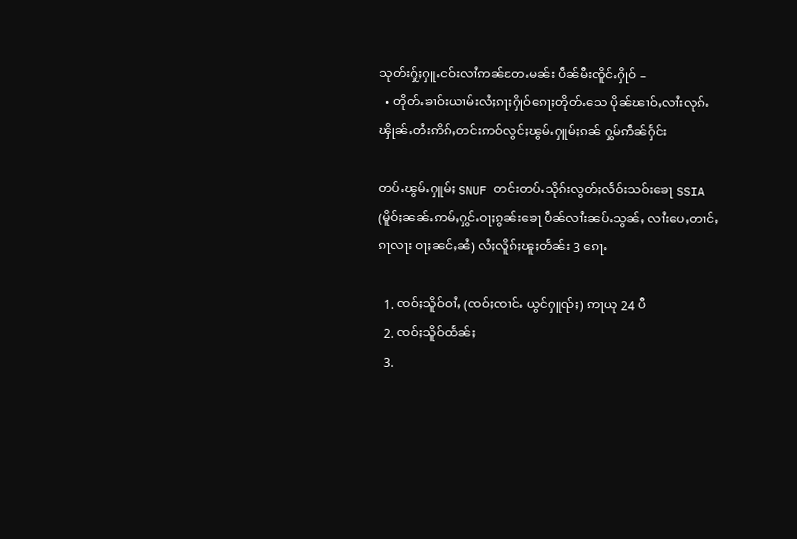သုတ်းႁႂ်ႈႁူႉငဝ်းလၢႆဢၼ်တႄႉမၼ်း ပဵၼ်မီးၸိူင်ႉႁိုဝ် –
  • တိုတ်ႉၶၢဝ်းယၢမ်းလႆႈၵႃႈႁိုဝ်ၵေႃႈတိုတ်ႉသေ ပိုၼ်ၽၢဝ်ႇလၢႆးလုၵ်ႉၾိုၼ်ႉတႆးဢိၵ်ႇတင်းဢဝ်လွင်ႈၽွမ်ႉႁူမ်ႈၵၼ် ႁွမ်ဢဵၼ်ႁႅင်း

တပ်ႉၽွမ်ႉႁူမ်ႈ SNUF တင်းတပ်ႉသိုၵ်းလွတ်ႈလႅဝ်းသဝ်းၶေႃ SSIA (မိူဝ်ႈၼၼ်ႉဢမ်ႇႁွင်ႉဝႃႈၵွၼ်းၶေႃ ပဵၼ်လၢႆးၼပ်ႉသွၼ်ႇ လၢႆးပေႇတၢင်ႇ ၵႃလႃး ဝႃႈၼင်ႇၼႆ) လႆႈလိူၵ်ႈၽူႈတႅၼ်း 3 ၵေႃႉ

  1. ၸဝ်ႈသိူဝ်ဝၢႆႇ (ၸဝ်ႈၸၢင်ႉ ယွင်ႁူၺ်ႈ) ဢႃယု 24 ပီ
  2. ၸဝ်ႈသိူဝ်ထႅၼ်ႈ
  3.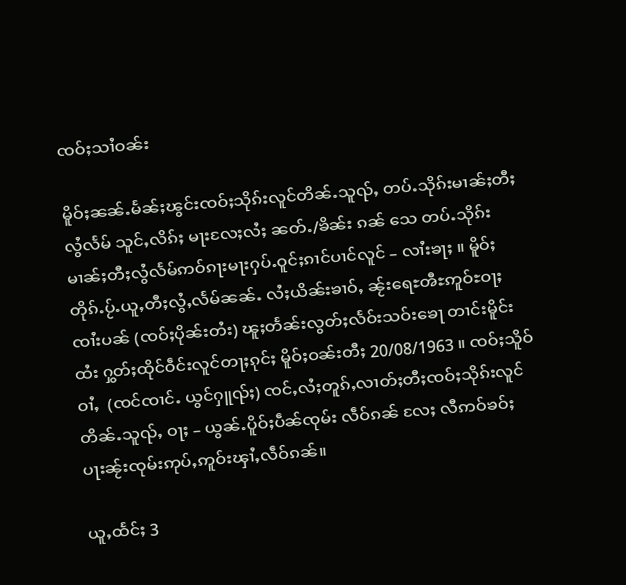ၸဝ်ႈသၢႆဝၼ်း

မိူဝ်ႈၼၼ်ႉမႅၼ်ႈၽွင်းၸဝ်ႈသိုၵ်းလူင်တိၼ်ႉသူၺ်ႇ တပ်ႉသိုၵ်းမၢၼ်ႈတီႈလွႆလႅမ် သူင်ႇလိၵ်ႈ မႃးလႄႈလႆႈ ၼတ်ႉ/ၶိၼ်း ၵၼ် သေ တပ်ႉသိုၵ်းမၢၼ်ႈတီႈလွႆလႅမ်ဢဝ်ၵႃးမႃးႁပ်ႉဝူင်ႈၵၢင်ပၢင်လူင် – လၢႆးၶႃႈ ။ မိူဝ်ႈတိုၵ်ႉပႂ်ႉယူႇတီႈလွႆႇလႅမ်ၼၼ်ႉ လႆႈယိၼ်းၶၢဝ်ႇ ၼႂ်းရေႊၻီႊဢူဝ်ႊဝႃႈ ၸၢႆးပၼ် (ၸဝ်ႈပိုၼ်းတႆး) ၽူႈတႅၼ်းလွတ်ႈလႅဝ်းသဝ်းၶေႃ တၢင်းမိူင်းထႆး ႁွတ်ႈထိုင်ဝဵင်းလူင်တႃႈၵုင်ႈ မိူဝ်ႈဝၼ်းတီႈ 20/08/1963 ။ ၸဝ်ႈသိူဝ်ဝၢႆႇ  (ၸင်ၸၢင်ႉ ယွင်ႁူၺ်ႈ) ၸင်ႇလႆႈတူၵ်ႇလၢတ်ႈတီႈၸဝ်ႈသိုၵ်းလူင်တိၼ်ႉသူၺ်ႇ ဝႃႈ – ယွၼ်ႉပိူဝ်ႈပဵၼ်ၸုမ်း လဵဝ်ၵၼ် လႄႈ လီဢဝ်ၶဝ်ႈပႃးၼႂ်းၸုမ်းဢုပ်ႇဢူဝ်းၾၢႆႇလဵဝ်ၵၼ်။

ယူႇထႅင်ႈ 3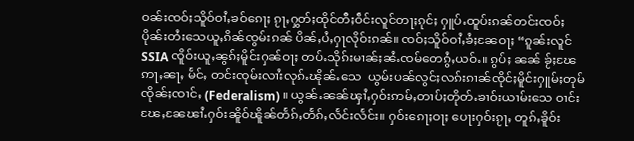ဝၼ်းၸဝ်ႈသိူဝ်ဝၢႆႇၶဝ်ၵေႃႈ ၵႂႃႇႁွတ်ႈထိုင်တီႈဝဵင်းလူင်တႃႈၵုင်ႈ ႁူပ်ႉထူပ်းၵၼ်တင်းၸဝ်ႈပိုၼ်းတႆးသေယူႇၵိၼ်ၸွမ်းၵၼ် ပိၼ်ႇပႆႇႁႃလိုဝ်းၵၼ်။ ၸဝ်ႈသိူဝ်ဝၢႆႇၶႆႈၼႄဝႃႈ “ၵူၼ်းလူင် SSIA ၸိူဝ်းယူႇၼွၵ်ႈမိူင်းႁၼ်ဝႃႈ တပ်ႉသိုၵ်းမၢၼ်ႈၼႆႉၸမ်တေၵွႆႇယဝ်ႉ။ ၵွပ်ႈ ၼၼ် ၶႂ်ႈၽႄဢႃႇၼႃႇ မႅင်ႇ တင်းၸုမ်းလၢႆးလုၵ်ႉၽိုၼ်ႉသေ  ယွမ်းပၼ်လွင်ႈလၵ်းၵၢၼ်ၸိုင်ႈမိူင်းႁူမ်ႈတုမ်ၸိုၼ်ႈၸၢင်ႇ (Federalism) ။ ယွၼ်ႉၼၼ်ၾၢႆႇႁဝ်းဢမ်ႇတၢပ်ႈတိုတ်ႉၶၢဝ်းယၢမ်းသေ ဝၢင်းၽႄႇၼႄၽၢႆႉႁဝ်းၼိူဝ်ၽိူၼ်တႅၵ်ႇတႅၵ်ႇလႅင်းလႅင်း။ ႁဝ်းၵေႃႈဝႃႈ ပေႃးႁဝ်းၵႂႃႇ တူၵ်ႇၶိူဝ်း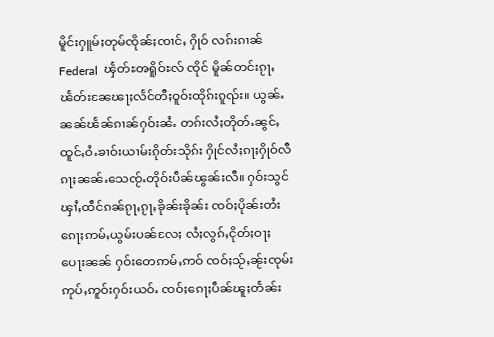မိူင်းႁူမ်ႈတုမ်ၸိုၼ်ႈၸၢင်ႇ ႁိုဝ် လၵ်းၵၢၼ် Federal  ၾႅတ်ႊၻရိူဝ်ႊလ် ၸိုင် မိူၼ်တင်းၵႂႃႇၽႅတ်းၼႄၽႃႈလႅင်တီႈဝူဝ်းထိုၵ်းၵူၺ်း။ ယွၼ်ႉၼၼ်ၽႅၼ်ၵၢၼ်ႁဝ်းၼႆႉ တၵ်းလႆႈတိုတ်ႉၼွင်ႇ ထူင်ႇဝႆႉၶၢဝ်းယၢမ်းၵိုတ်းသိုၵ်း ႁိုင်လႆႈၵႃႈႁိုဝ်လီၵႃႈၼၼ်ႉသေၸႂ်ႉတိုဝ်းပဵၼ်ၽွၼ်းလီ။ ႁဝ်းသွင်ၾၢႆႇထဵင်ၵၼ်ၵႂႃႇၵႂႃႇၶိုၼ်းၶိုၼ်း ၸဝ်ႈပိုၼ်းတႆး ၵေႃႈဢမ်ႇယွမ်းပၼ်လႄႈ လႆႈလွၵ်ႇငိုတ်ႈဝႃႈ ပေႃးၼၼ် ႁဝ်းတေဢမ်ႇဢဝ် ၸဝ်ႈသႂ်ႇၼႂ်းၸုမ်းဢုပ်ႇဢူဝ်းႁဝ်းယဝ်ႉ ၸဝ်ႈၵေႃႈပဵၼ်ၽူႈတႅၼ်း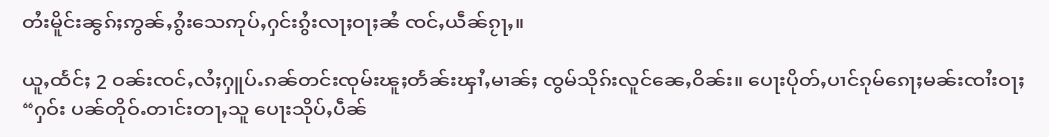တႆးမိူင်းၼွၵ်ႈဢွၼ်ႇၵွႆးသေဢုပ်ႇႁင်းၵွႆးလႃႈဝႃႈၼႆ ၸင်ႇယဵၼ်ၵႂႃႇ။

ယူႇထႅင်ႈ 2 ဝၼ်းၸင်ႇလႆႈႁူပ်ႉၵၼ်တင်းၸုမ်းၽူႈတႅၼ်းၾၢႆႇမၢၼ်ႈ ၸွမ်သိုၵ်းလူင်ၼေႇဝိၼ်း။ ပေႃးပိုတ်ႇပၢင်ၵုမ်ၵေႃႈမၼ်းၸၢႆးဝႃႈ “ႁဝ်း ပၼ်တိုဝ်ႉတၢင်းတႃႇသူ ပေႃးသိုပ်ႇပဵၼ်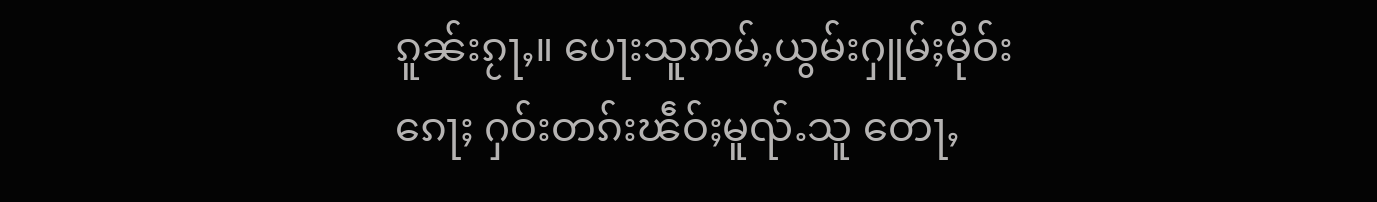ၵူၼ်းၵႂႃႇ။ ပေႃးသူဢမ်ႇယွမ်းႁူမ်ႈမိုဝ်းၵေႃႈ ႁဝ်းတၵ်းၽဵဝ်ႈမူၺ်ႉသူ တေႃႇ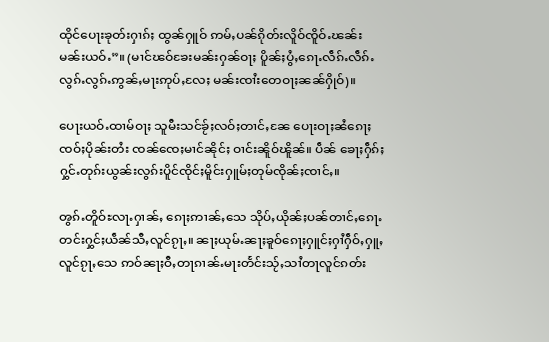ထိုင်ပေႃးၶုတ်းႁၢၵ်ႈ ထွၼ်ႁူဝ် ဢမ်ႇပၼ်ၵိုတ်းလိူဝ်ၸိူဝ်ႉၽၼ်းမၼ်းယဝ်ႉ”။ (မၢင်ၽဝ်ၶႄးမၼ်းႁၼ်ဝႃႈ ပိူၼ်ႈပွႆႇၵေႃႉလဵၵ်ႉလဵၵ်ႉလွၵ်ႉလွၵ်ႉဢွၼ်ႇမႃးဢုပ်ႇလႄႈ မၼ်းၸၢႆးတေဝႃႈၼၼ်ႁိုဝ်)။

ပေႃးယဝ်ႉထၢမ်ဝႃႈ သူမီးသင်ၶႂ်ႈလဝ်ႈတၢင်ႇၼႄ ပေႃးဝႃႈၼႆၵေႃႈ ၸဝ်ႈပိုၼ်းတႆး ၸၼ်ၸေႈမၢင်ၼိုင်ႈ ဝၢင်းၼိူဝ်ၽိူၼ်။ ပဵၼ် ၶေႃႈႁဵၵ်ႈႁွင်ႉတုၵ်းယွၼ်းလွၵ်းပိူင်ၸိုင်ႈမိူင်းႁူမ်ႈတုမ်ၸိုၼ်ႈၸၢင်ႇ။

ၻွၵ်ႉတိူဝ်ႊလႃႉႁၢၼ်ႇ ၵေႃႈဢၢၼ်ႇသေ သိုပ်ႇယိုၼ်ႈပၼ်တၢင်ႇၵေႃႉ တင်းႁွင်ႈယဵၼ်သီႇလူင်ၵႂႃႇ။ ၼႃႈယုမ်ႉၼႃႈၶူဝ်ၵေႃႈႁူင်ႈႁၢႆႁဵဝ်ႇႁူႇ လူင်ၵႂႃႇသေ ဢဝ်ၼႃႈဝီႇတႃၵၢၼ်ႉမႃးတႅင်းသႂ်ႇသၢႆတႃလူင်ၵတ်း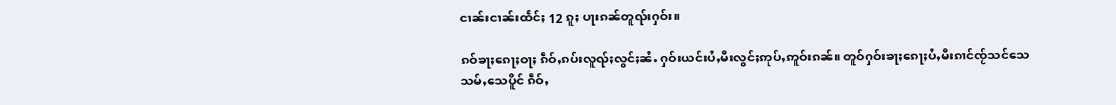ငၢၼ်းငၢၼ်းထႅင်ႈ 12 ၵူႈ ပႃးၵၼ်တူၺ်းႁဝ်း။

ၵဝ်ၶႃႈၵေႃႈဝႃႈ ၵဵဝ်ႇၵပ်းလူၺ်ႈလွင်ႈၼႆႉ ႁဝ်းယင်းပႆႇမီးလွင်ႈဢုပ်ႇဢူဝ်းၵၼ်။ တူဝ်ႁဝ်းၶႃႈၵေႃႈပႆႇမီးၵၢင်ၸႂ်သင်သေသမ်ႇသေပိူင် ၵဵဝ်ႇ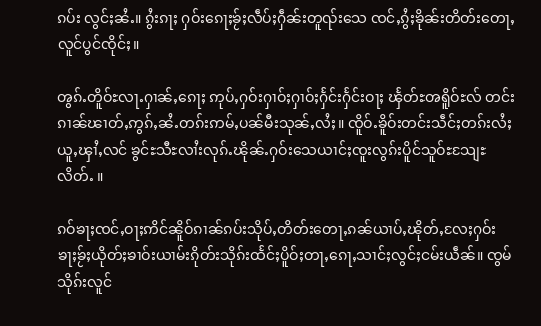ၵပ်း လွင်ႈၼႆႉ။ ၵွႆးၵႃႈ ႁဝ်းၵေႃႈၶႂ်ႈလဵပ်ႈႁဵၼ်းတူၺ်းသေ ၸင်ႇၵွႆႈၶိုၼ်းတိတ်းတေႃႇလူင်ပွင်ၸိုင်ႈ။

ၻွၵ်ႉတိူဝ်ႊလႃႉႁၢၼ်ႇၵေႃႈ ဢုပ်ႇႁဝ်းႁၢဝ်ႈႁၢဝ်ႈႁႅင်းႁႅင်းဝႃႈ ၾႅတ်ႊၻရိူဝ်ႊလ် တင်းၵၢၼ်ၽၢတ်ႇဢွၵ်ႇၼႆႉတၵ်းဢမ်ႇပၼ်မီးသုၼ်ႇလႆႈ။ ၸိူဝ်ႉၶိူဝ်းတင်းသဵင်ႈတၵ်းလႆႈယူႇၾၢႆႇလင် ၶွင်ႊသီႊလၢႆးလုၵ်ႉၽိုၼ်ႉႁဝ်းသေယၢင်ႈၸူးလွၵ်းပိူင်သူဝ်ႊသျႄႊလိတ်ႉ ။

ၵဝ်ၶႃႈၸင်ႇဝႃႈဢိင်ၼိူဝ်ၵၢၼ်ၵပ်းသိုပ်ႇတိတ်းတေႃႇၵၼ်ယၢပ်ႇၽိုတ်ႇလႄႈႁဝ်းၶႃႈၶႂ်ႈယိုတ်ႈၶၢဝ်းယၢမ်းၵိုတ်းသိုၵ်းထႅင်ႈပိူဝ်ႈတႃႇၵေႃႇသၢင်ႈလွင်ႈငမ်းယဵၼ်။ ၸွမ်သိုၵ်းလူင်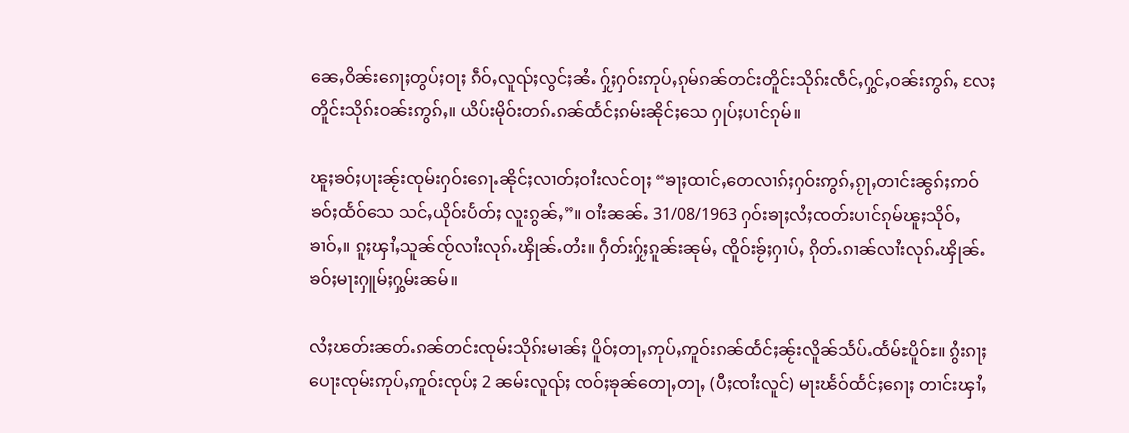ၼေႇဝိၼ်းၵေႃႈတွပ်ႈဝႃႈ ၵဵဝ်ႇလူၺ်ႈလွင်ႈၼႆႉ ႁႂ်ႈႁဝ်းဢုပ်ႇၵုမ်ၵၼ်တင်းတိူင်းသိုၵ်းၸဵင်ႇႁွင်ႇဝၼ်းဢွၵ်ႇ လႄႈတိူင်းသိုၵ်းဝၼ်းဢွၵ်ႇ။ ယိပ်းမိုဝ်းတၵ်ႉၵၼ်ထႅင်ႈၵမ်းၼိုင်ႈသေ ႁုပ်ႈပၢင်ၵုမ်။

ၽူႈၶဝ်ႈပႃးၼႂ်းၸုမ်းႁဝ်းၵေႃႉၼိုင်ႈလၢတ်ႈဝၢႆးလင်ဝႃႈ “ၶႃႈထၢင်ႇတေလၢၵ်ႈႁဝ်းဢွၵ်ႇၵႂႃႇတၢင်းၼွၵ်ႈဢဝ်ၶဝ်ႈထႅဝ်သေ သင်ႇယိုဝ်းပႅတ်ႈ လူးၵွၼ်ႇ”။ ဝၢႆးၼၼ်ႉ 31/08/1963 ႁဝ်းၶႃႈလႆႈၸတ်းပၢင်ၵုမ်ၽူႈသိုဝ်ႇၶၢဝ်ႇ။ ၵူႈၾၢႆႇသူၼ်ၸႂ်လၢႆးလုၵ်ႉၾိုၼ်ႉတႆး။ ႁဵတ်းႁႂ်ႈၵူၼ်းၼုမ်ႇ ၸိူဝ်းၶႂ်ႈႁၢပ်ႇ ၵိုတ်ႉၵၢၼ်လၢႆးလုၵ်ႉၾိုၼ်ႉ ၶဝ်ႈမႃးႁူမ်ႈႁွမ်းၼမ်။

လႆႈၽတ်းၼတ်ႉၵၼ်တင်းၸုမ်းသိုၵ်းမၢၼ်ႈ ပိူဝ်ႈတႃႇဢုပ်ႇဢူဝ်းၵၼ်ထႅင်ႈၼႂ်းလိူၼ်သႅပ်ႉထႅမ်ႊပိူဝ်ႊ။ ၵွႆးၵႃႈ ပေႃးၸုမ်းဢုပ်ႇဢူဝ်းၸုပ်ႈ 2 ၼမ်းလူၺ်ႈ ၸဝ်ႈၶုၼ်တေႃႇတႃႇ (ပီႈၸၢႆးလူင်) မႃးၽႅဝ်ထႅင်ႈၵေႃႈ တၢင်းၾၢႆႇ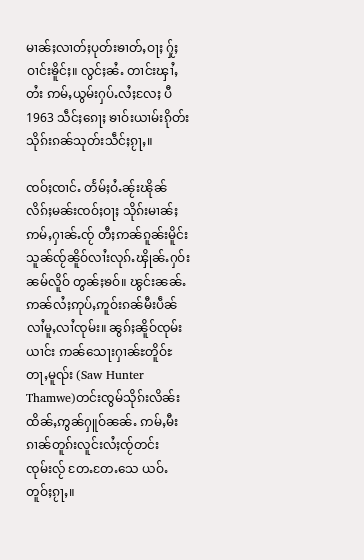မၢၼ်ႈလၢတ်ႈပုတ်းၶၢတ်ႇဝႃႈ ႁႂ်ႈဝၢင်းၶိူင်ႈ။ လွင်ႈၼႆႉ တၢင်းၾၢႆႇတႆး ဢမ်ႇယွမ်းႁပ်ႉလႆႈလႄႈ ပီ 1963 သဵင်ႈၵေႃႈ ၶၢဝ်းယၢမ်းၵိုတ်းသိုၵ်းၵၼ်သုတ်းသဵင်ႈၵႂႃႇ။

ၸဝ်ႈၸၢင်ႉ တႅမ်ႈဝႆႉၼႂ်းၽိုၼ်လိၵ်ႈမၼ်းၸဝ်ႈဝႃႈ သိုၵ်းမၢၼ်ႈဢမ်ႇႁၢၼ်ႉၸႂ် တီႈဢၼ်ၵူၼ်းမိူင်းသူၼ်ၸႂ်ၼိူဝ်လၢႆးလုၵ်ႉၾိုၼ်ႉႁဝ်းၼမ်လိူဝ် တွၼ်ႈၶဝ်။ ၽွင်းၼၼ်ႉ ဢၼ်လႆႈဢုပ်ႇဢူဝ်းၵၼ်မီးပဵၼ်လၢႆမူႇလၢႆၸုမ်း။ ၼွၵ်ႈၼိူဝ်ၸုမ်းယၢင်း ဢၼ်သေႃးႁၢၼ်ႊတိူဝ်ႊ တႃႇမူၺ်း (Saw Hunter Thamwe)တင်းၸွမ်သိုၵ်းလိၼ်းထိၼ်ႇဢွၼ်ႁူဝ်ၼၼ်ႉ ဢမ်ႇမီးၵၢၼ်တူၵ်းလူင်းလႆႈၸႂ်တင်းၸုမ်းလႂ် တႄႉတႄႉသေ ယဝ်ႉတူဝ်ႈၵႂႃႇ။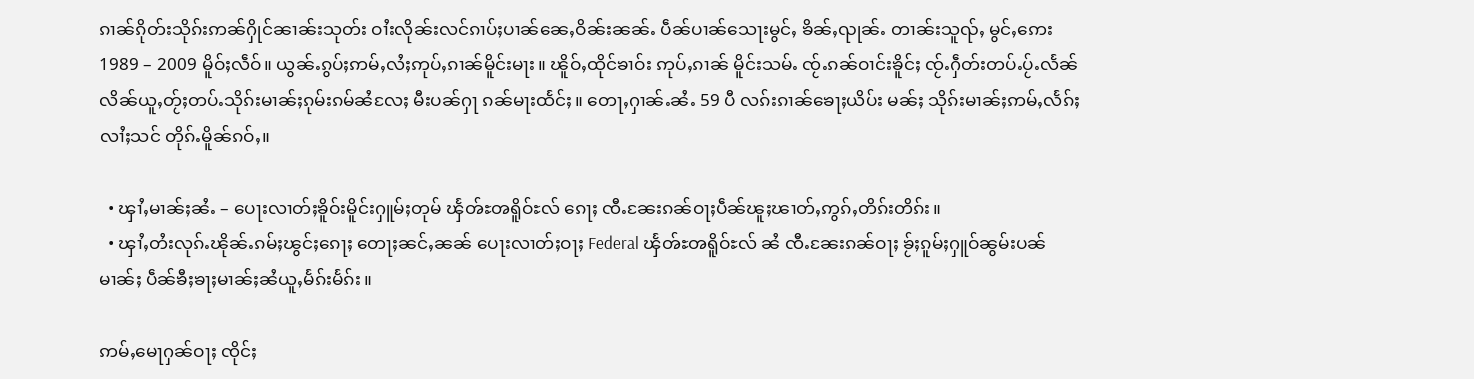ၵၢၼ်ၵိုတ်းသိုၵ်းဢၼ်ႁိုင်ၼၢၼ်းသုတ်း ဝၢႆးလိုၼ်းလင်ၵၢပ်ႈပၢၼ်ၼေႇဝိၼ်းၼၼ်ႉ ပဵၼ်ပၢၼ်သေႃးမွင်ႇ ၶိၼ်ႇၺုၼ်ႉ တၢၼ်းသူၺ်ႇ မွင်ႇဢေး 1989 – 2009 မိူဝ်ႈလဵဝ်။ ယွၼ်ႉၵွပ်ႈဢမ်ႇလႆႈဢုပ်ႇၵၢၼ်မိူင်းမႃး။ ၽိူဝ်ႇထိုင်ၶၢဝ်း ဢုပ်ႇၵၢၼ် မိူင်းသမ်ႉ ၸႂ်ႉၵၼ်ဝၢင်းၶိူင်ႈ ၸႂ်ႉႁဵတ်းတပ်ႉပႂ်ႉလႅၼ်လိၼ်ယူႇတႂ်ႈတပ်ႉသိုၵ်းမၢၼ်ႈၵုမ်းၵမ်ၼႆလႄႈ မီးပၼ်ႁႃ ၵၼ်မႃးထႅင်ႈ။ တေႃႇႁၢၼ်ႉၼႆႉ 59 ပီ လၵ်းၵၢၼ်ၶေႃႈယိပ်း မၼ်ႈ သိုၵ်းမၢၼ်ႈဢမ်ႇလႅၵ်ႈလၢႆႈသင် တိုၵ်ႉမိူၼ်ၵဝ်ႇ။

  • ၾၢႆႇမၢၼ်ႈၼႆႉ – ပေႃးလၢတ်ႈၶိူဝ်းမိူင်းႁူမ်ႈတုမ် ၾႅၻ်ႊၻရိူဝ်ႊလ် ၵေႃႈ ၸီႉၼႄးၵၼ်ဝႃႈပဵၼ်ၽူႈၽၢတ်ႇဢွၵ်ႇတိၵ်းတိၵ်း။
  • ၾၢႆႇတႆးလုၵ်ႉၽိုၼ်ႉၵမ်ႈၽွင်ႈၵေႃႈ တေႃႈၼင်ႇၼၼ် ပေႃးလၢတ်ႈဝႃႈ Federal ၾႅၻ်ႊၻရိူဝ်ႊလ် ၼႆ ၸီႉၼႄးၵၼ်ဝႃႈ ၶႂ်ႈၵူမ်ႈႁူဝ်ၼွမ်းပၼ် မၢၼ်ႈ ပဵၼ်ၶီႈၶႃႈမၢၼ်ႈၼႆယူႇမႅၵ်းမႅၵ်း။

ဢမ်ႇမေႃႁၼ်ဝႃႈ ၸိုင်ႈ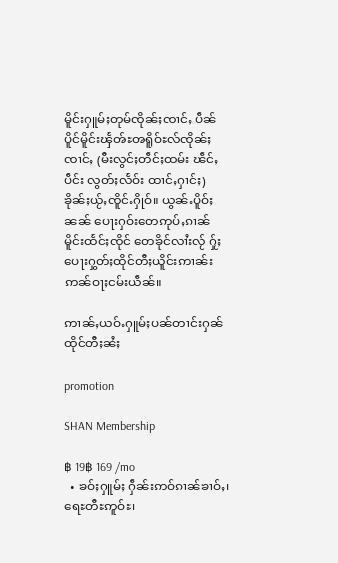မိူင်းႁူမ်ႈတုမ်ၸိုၼ်ႈၸၢင်ႇ ပဵၼ်ပိူင်မိူင်းၾႅၻ်ႊၻရိူဝ်ႊလ်ၸိုၼ်ႈၸၢင်ႇ (မီးလွင်ႈတဵင်ႈထမ်း ၽဵင်ႇပဵင်း လွတ်ႈလႅဝ်း ထၢင်ႇႁၢင်ႈ) ၶိုၼ်ႈယႂ်ႇၸိူင်ႉႁိုဝ်။ ယွၼ်ႉပိူဝ်ႈၼၼ် ပေႃးႁဝ်းတေဢုပ်ႇၵၢၼ်မိူင်းထႅင်ႈၸိုင် တေၶိုင်လၢႆးလႂ် ႁႂ်ႈပေႃးႁွတ်ႈထိုင်တီႈယိူင်းဢၢၼ်း ဢၼ်ဝႃႈငမ်းယဵၼ်။

ဢၢၼ်ႇယဝ်ႉႁူမ်ႈပၼ်တၢင်းႁၼ်ထိုင်တီႈၼႆႈ

promotion

SHAN Membership

฿ 19฿ 169 /mo
  • ၶဝ်ႈႁူမ်ႈ ႁဵၼ်းဢဝ်ၵၢၼ်ၶၢဝ်ႇ၊ ရေႊတီႊဢူဝ်ႊ၊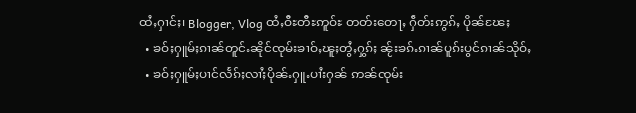ထႆႇႁၢင်ႈ၊ Blogger, Vlog ထႆႇဝီႊတီႊဢူဝ်ႊ တတ်းတေႃႇ ႁဵတ်းဢွၵ်ႇ ပိုၼ်ၽႄႈ
  • ၶဝ်ႈႁူမ်ႈၵၢၼ်တူင်ႉၼိုင်ၸုမ်းၶၢဝ်ႇၽူႈတွႆႇႁွၵ်ႈ ၼႂ်းၶၵ်ႉၵၢၼ်ပူၵ်းပွင်ၵၢၼ်သိုဝ်ႇ
  • ၶဝ်ႈႁူမ်ႈပၢင်လႅၵ်ႈလၢႆႈပိုၼ်ႉႁူႉပၢႆးႁၼ် ဢၼ်ၸုမ်း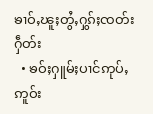ၶၢဝ်ႇၽူႈတွႆႇႁွၵ်ႈၸတ်းႁဵတ်း
  • ၶဝ်ႈႁူမ်ႈပၢင်ဢုပ်ႇဢူဝ်း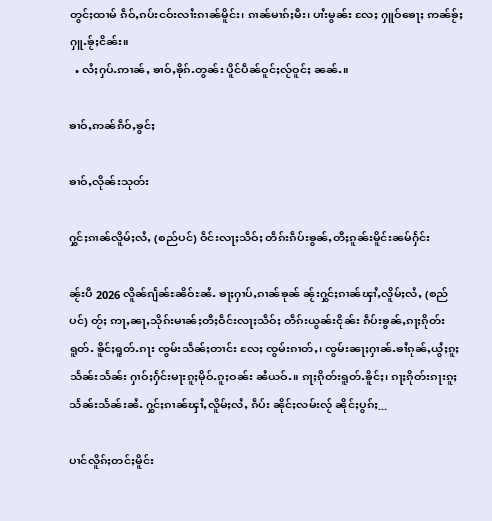တွင်ႈထၢမ် ၵဵဝ်ႇၵပ်းငဝ်းလၢႆးၵၢၼ်မိူင်း၊ ၵၢၼ်မၢၵ်ႈမီး၊ ပၢႆးမွၼ်း လႄႈ ႁူဝ်ၶေႃႈ ဢၼ်ၶႂ်ႈႁူႉၶႂ်ႈငိၼ်း။
  • လႆႈႁပ်ႉဢၢၼ်ႇ ၶၢဝ်ႇၶိုၵ်ႉတွၼ်း ပိူင်ပဵၼ်ဝူင်ႈလႂ်ဝူင်ႈ ၼၼ်ႉ။

ၶၢဝ်ႇဢၼ်ၵဵဝ်ႇၶွင်ႈ

ၶၢဝ်ႇလိုၼ်းသုတ်း

ႁွင်ႈၵၢၼ်လိူမ်ႈလႆႇ (စည်ပင်) ဝဵင်းလႃႈသဵဝ်ႈ တဵၵ်းၵဵပ်းၶွၼ်ႇတီႈၵူၼ်းမိူင်းၼမ်ႁႅင်း

ၼႂ်းပီ 2026 လိူၼ်ၵျႅၼ်ႊၼိဝ်ႊၼႆႉ ၶႃႈႁၢပ်ႇၵၢၼ်ၶုၼ် ၼႂ်းႁွင်ႈၵၢၼ်ၾၢႆႇလိူမ်ႈလႆႇ (စည်ပင်) တႂ်ႈ ဢႃႇၼႃႇသိုၵ်းမၢၼ်ႈတီႈဝဵင်းလႃႈသဵဝ်ႈ တဵၵ်းယွၼ်းငိုၼ်း ၵဵပ်းၶွၼ်ႇၵႃႈၵိုတ်းရူတ်ႉ ၶိူင်ႈရူတ်ႉၵႃး ၸွမ်းသဵၼ်ႈတၢင်း လႄႈ ၸွမ်းၵၢတ်ႇ၊ ၸွမ်းၼႃႈႁၢၼ်ႉၶၢႆၵုၼ်ႇယွႆႈၵူႈသႅၼ်းသႅၼ်း ႁၢဝ်ႈႁႅင်းမႃးၵူႈမိုဝ်ႉၵူႈဝၼ်း ၼႆယဝ်ႉ။ ၵႃႈၵိုတ်းရူတ်ႉၶိူင်ႈ၊ ၵႃႈၵိုတ်းၵႃးၵူႈသႅၼ်းသႅၼ်းၼႆႉ ႁွင်ႈၵၢၼ်ၾၢႆႇလိူမ်ႈလႆႇ ၵဵပ်း ၼိုင်ႈလမ်းလႂ် ၼိုင်ႈပွၵ်ႈ...

ပၢင်လိူၵ်ႈတင်ႈမိူင်း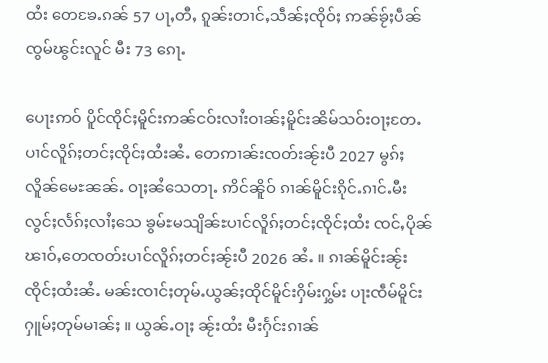ထႆး တေၶႄႉၵၼ် 57 ပႃႇတီႇ ၵူၼ်းတၢင်ႇသဵၼ်ႈၸိုဝ်ႈ ဢၼ်ၶႂ်ႈပဵၼ်ၸွမ်ၽွင်းလူင် မီး 73 ၵေႃႉ

ပေႃးဢဝ် ပိူင်ၸိုင်ႈမိူင်းဢၼ်ငဝ်းလၢႆးဝၢၼ်ႈမိူင်းၼိမ်သဝ်းဝႃႈတႄႉ ပၢင်လိူၵ်ႈတင်ႈၸိုင်ႈထႆးၼႆႉ တေဢၢၼ်းၸတ်းၼႂ်းပီ 2027 မွၵ်ႈလိူၼ်မေႊၼၼ်ႉ ဝႃႈၼႆသေတႃႉ ဢိင်ၼိူဝ် ၵၢၼ်မိူင်းၵိုင်ႉၵၢင်ႉမီးလွင်ႈလႅၵ်ႈလၢႆႈသေ ၶွမ်ႊမသျိၼ်ႊပၢင်လိူၵ်ႈတင်ႈၸိုင်ႈထႆး ၸင်ႇပိုၼ်ၽၢဝ်ႇတေၸတ်းပၢင်လိူၵ်ႈတင်ႈၼႂ်းပီ 2026 ၼႆႉ ။ ၵၢၼ်မိူင်းၼႂ်းၸိုင်ႈထႆးၼႆႉ မၼ်းၸၢင်ႈတုမ်ႉယွၼ်ႈထိုင်မိူင်းႁိမ်းႁွမ်း ပႃးၸဵမ်မိူင်းႁူမ်ႈတုမ်မၢၼ်ႈ ။ ယွၼ်ႉဝႃႈ ၼႂ်းထႆး မီးႁႅင်းၵၢၼ်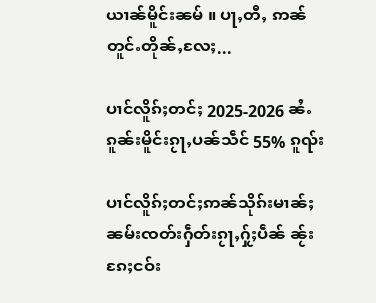ယၢၼ်မိူင်းၼမ် ။ ပႃႇတီႇ ဢၼ် တူင်ႉတိုၼ်ႇလႄႈ...

ပၢင်လိူၵ်ႈတင်ႈ 2025-2026 ၼႆႉ ၵူၼ်းမိူင်းၵႂႃႇပၼ်သဵင် 55% ၵူၺ်း

ပၢင်လိူၵ်ႈတင်ႈဢၼ်သိုၵ်းမၢၼ်ႈၼမ်းၸတ်းႁဵတ်းၵႂႃႇႁႂ်ႈပဵၼ် ၼႂ်းၵႄႈငဝ်း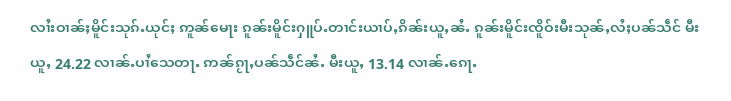လၢႆးဝၢၼ်ႈမိူင်းသုၵ်ႉယုင်ႈ ဢူၼ်မေႃး ၵူၼ်းမိူင်းႁူပ်ႉတၢင်းယၢပ်ႇၵိၼ်းယူႇၼႆႉ ၵူၼ်းမိူင်းၸိူဝ်းမီးသုၼ်ႇလႆႈပၼ်သဵင် မီးယူႇ 24.22 လၢၼ်ႉပၢႆသေတႃႉ ဢၼ်ၵႂႃႇပၼ်သဵင်ၼႆႉ မီးယူႇ 13.14 လၢၼ်ႉၵေႃႉ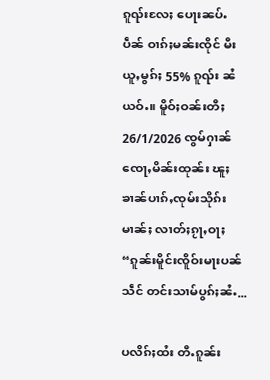ၵူၺ်းလႄႈ ပေႃးၼပ်ႉပဵၼ် ဝၢၵ်ႈမၼ်းၸိုင် မီးယူႇမွၵ်ႈ 55% ၵူၺ်း ၼႆယဝ်ႉ။ မိူဝ်ႈဝၼ်းတီႈ 26/1/2026 ၸွမ်ႁၢၼ်ၸေႃႇမိၼ်းထုၼ်း ၽူႈၶၢၼ်ပၢၵ်ႇၸုမ်းသိုၵ်းမၢၼ်ႈ လၢတ်ႈၵႂႃႇဝႃႈ “ၵူၼ်းမိူင်းၸိူဝ်းမႃးပၼ်သဵင် တင်းသၢမ်ပွၵ်ႈၼႆႉ...

ပလိၵ်ႈထႆး တီႉၵူၼ်း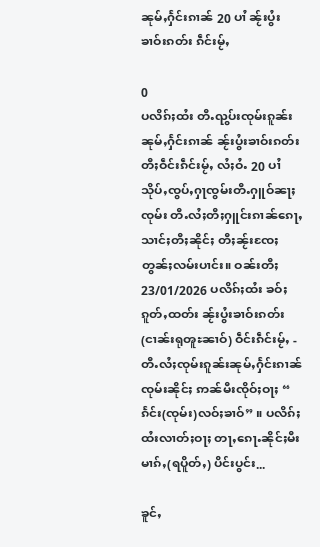ၼုမ်ႇႁႅင်းၵၢၼ် 20 ပၢႆ ၼႂ်းပွႆးၶၢဝ်းၵတ်း ၵဵင်းမႂ်ႇ

0
ပလိၵ်ႈထႆး တီႉၺွပ်းၸုမ်းၵူၼ်းၼုမ်ႇႁႅင်းၵၢၼ် ၼႂ်းပွႆးၶၢဝ်းၵတ်း တီႈဝဵင်းၵဵင်းမႂ်ႇ လႆႈဝႆႉ 20 ပၢႆ သိုပ်ႇၸွပ်ႇႁႃၸွမ်းတီႉႁူဝ်ၼႃႈၸုမ်း တီႉလႆႈတီႈႁူင်းၵၢၼ်ၵေႃႇသၢင်ႈတီႈၼိုင်ႈ တီႈၼႂ်းၸႄႈတွၼ်ႈလမ်းပၢင်း။ ဝၼ်းတီႈ 23/01/2026 ပလိၵ်ႈထႆး ၶဝ်ႈၵူတ်ႇထတ်း ၼႂ်းပွႆးၶၢဝ်းၵတ်း(ငၢၼ်းရုၻူႊၼၢဝ်) ဝဵင်းၵဵင်းမႂ်ႇ - တီႉလႆႈၸုမ်းၵူၼ်းၼုမ်ႇႁႅင်းၵၢၼ်ၸုမ်းၼိုင်ႈ ဢၼ်မီးၸိုဝ်ႈဝႃႈ “ ၵႅင်း(ၸုမ်း)လဝ်ႈၶၢဝ်” ။ ပလိၵ်ႈထႆးလၢတ်ႈဝႃႈ တႃႇၵေႃႉၼိုင်ႈမီးမၢၵ်ႇ(ရပိူတ်ႇ) ပိင်းပွင်း...

ၶူင်ႇ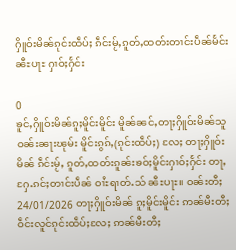ႁိူဝ်းမိၼ်ၵုင်းထဵပ်ႈ ၵဵင်းမႂ်ႇၵူတ်ႇထတ်းတၢင်းပဵၼ်မႅင်းၼီႊပႃႊ ႁၢဝ်ႈႁႅင်း

0
ၶူင်ႇႁိူဝ်းမိၼ်ၵူႈမိူင်းမိူင်း မိူၼ်ၼင်ႇတႃႈႁိူဝ်းမိၼ်သူဝၼ်းၼႃးၽုမ်း မိူင်းၵွၵ်ႇ(ၵုင်းထဵပ်ႈ) လႄႈ တႃႈႁိူဝ်းမိၼ် ၵဵင်းမႂ်ႇ ၵူတ်ႇထတ်းၵူၼ်းၶဝ်ႈမိူင်းႁၢဝ်ႈႁႅင်း တႃႇႁႄႉၵင်ႈတၢင်းပဵၼ် ဝၢႆႊရၢတ်ႉသ် ၼီႊပႃႊ။ ဝၼ်းတီႈ 24/01/2026 တႃႈႁိူဝ်းမိၼ် ၵူႈမိူင်းမိူင်း ဢၼ်မီးတီႈဝဵင်းလူင်ၵုင်းထဵပ်ႈလႄႈ ဢၼ်မီးတီႈ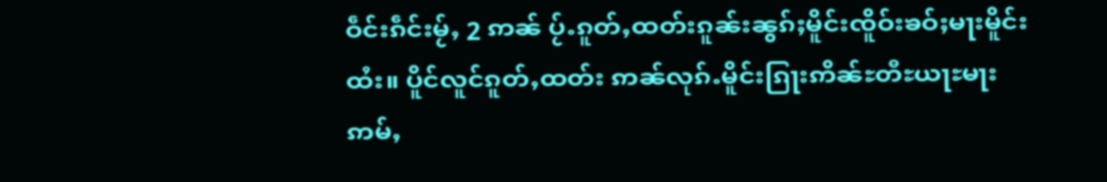ဝဵင်းၵဵင်းမႂ်ႇ 2 ဢၼ် ပႂ်ႉၵူတ်ႇထတ်းၵူၼ်းၼွၵ်ႈမိူင်းၸိူဝ်းၶဝ်ႈမႃးမိူင်းထႆး။ ပိူင်လူင်ၵူတ်ႇထတ်း ဢၼ်လုၵ်ႉမိူင်းၵြႃးဢိၼ်ႊတီႊယႃႊမႃး ဢမ်ႇ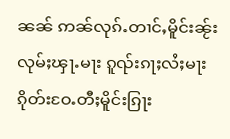ၼၼ် ဢၼ်လုၵ်ႉတၢင်ႇမိူင်းၼႂ်းလုမ်ႈၾႃႉမႃး ၵူၺ်းၵႃႈလႆႈမႃးၵိုတ်းဝႄႉတီႈမိူင်းၵြႃး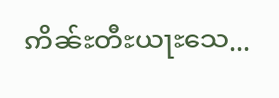ဢိၼ်ႊတီႊယႃႊသေ...